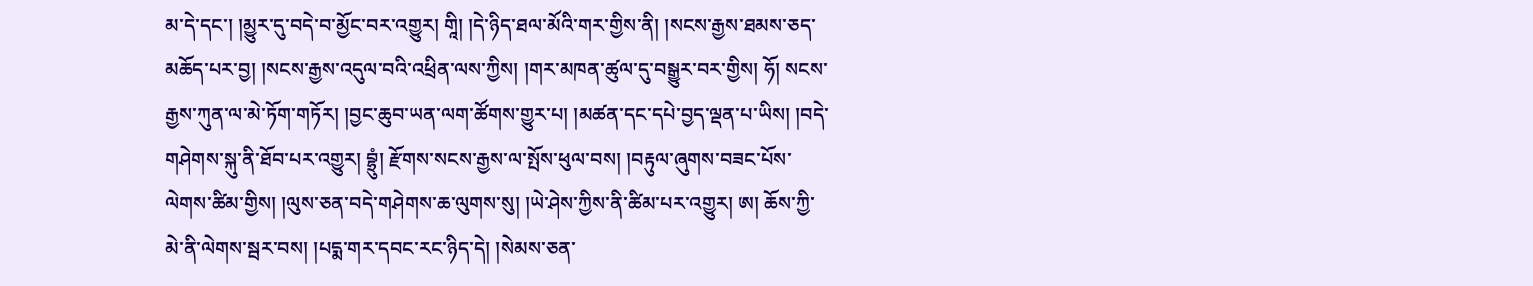མ་དེ་དང་། །མྱུར་དུ་བདེ་བ་མྱོང་བར་འགྱུར། གཱི། །དེ་ཉིད་ཐལ་མོའི་གར་གྱིས་ནི། །སངས་རྒྱས་ཐམས་ཅད་མཆོད་པར་བྱ། །སངས་རྒྱས་འདུལ་བའི་འཕྲིན་ལས་ཀྱིས། །གར་མཁན་ཚུལ་དུ་བསྒྱུར་བར་གྱིས། ཧོ། སངས་རྒྱས་ཀུན་ལ་མེ་ཏོག་གཏོར། །བྱང་ཆུབ་ཡན་ལག་ཚོགས་གྱུར་པ། །མཚན་དང་དཔེ་བྱད་ལྡན་པ་ཡིས། །བདེ་གཤེགས་སྐུ་ནི་ཐོབ་པར་འགྱུར། བྷྲུཾ། རྫོགས་སངས་རྒྱས་ལ་སྤོས་ཕུལ་བས། །བརྟུལ་ཞུགས་བཟང་པོས་ལེགས་ཚིམ་གྱིས། །ལུས་ཅན་བདེ་གཤེགས་ཆ་ལུགས་སུ། །ཡེ་ཤེས་ཀྱིས་ནི་ཚིམ་པར་འགྱུར། ཨ། ཆོས་ཀྱི་མེ་ནི་ལེགས་སྦར་བས། །པདྨ་གར་དབང་རང་ཉིད་དེ། །སེམས་ཅན་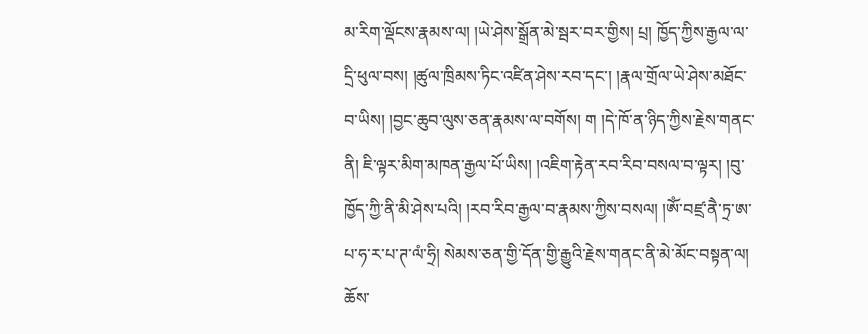མ་རིག་ལྡོངས་རྣམས་ལ། །ཡེ་ཤེས་སྒྲོན་མེ་སྦར་བར་གྱིས། པྲ། ཁྱོད་ཀྱིས་རྒྱལ་ལ་དྲི་ཕུལ་བས། །ཚུལ་ཁྲིམས་ཏིང་འཛིན་ཤེས་རབ་དང་། །རྣལ་གྲོལ་ཡེ་ཤེས་མཐོང་བ་ཡིས། །བྱང་ཆུབ་ལུས་ཅན་རྣམས་ལ་བགོས། ག །དེ་ཁོ་ན་ཉིད་ཀྱིས་རྗེས་གནང་ནི། ཇི་ལྟར་མིག་མཁན་རྒྱལ་པོ་ཡིས། །འཇིག་རྟེན་རབ་རིབ་བསལ་བ་ལྟར། །བུ་ཁྱོད་ཀྱི་ནི་མི་ཤེས་པའི། །རབ་རིབ་རྒྱལ་བ་རྣམས་ཀྱིས་བསལ། །ཨོཾ་བཛྲ་ནཻ་ཏྲ་ཨ་པ་ཧ་ར་པ་ཊ་ལཾ་ཧྲི། སེམས་ཅན་གྱི་དོན་གྱི་རྒྱུའི་རྗེས་གནང་ནི་མེ་མོང་བསྟན་ལ། ཆོས་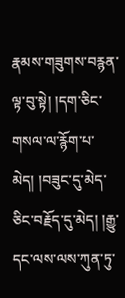རྣམས་གཟུགས་བརྙན་ལྟ་བུ་སྟེ། །དག་ཅིང་གསལ་ལ་རྙོག་པ་མེད། །བཟུང་དུ་མེད་ཅིང་བརྗོད་དུ་མེད། །རྒྱུ་དང་ལས་ལས་ཀུན་ཏུ་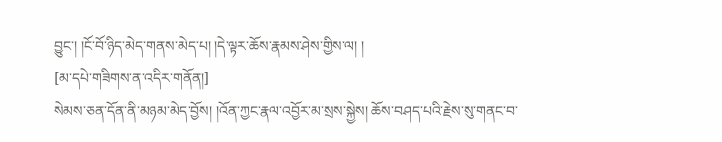བྱུང་། །ངོ་བོ་ཉིད་མེད་གནས་མེད་པ། །དེ་ལྟར་ཆོས་རྣམས་ཤེས་གྱིས་ལ། །
[མ་དཔེ་གཟིགས་ན་འདིར་གནོན།]
སེམས་ཅན་དོན་ནི་མཉམ་མེད་བྱོས། །འོན་ཀྱང་རྣལ་འབྱོར་མ་སྲས་སྐྱེས། ཆོས་བཤད་པའི་རྗེས་སུ་གནང་བ་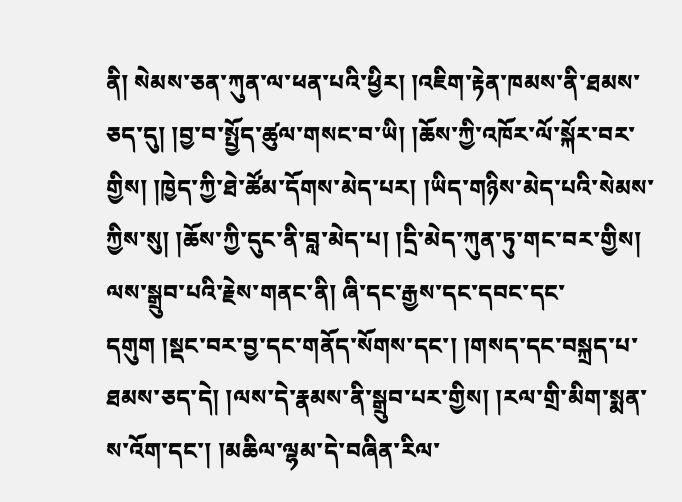ནི། སེམས་ཅན་ཀུན་ལ་ཕན་པའི་ཕྱིར། །འཇིག་རྟེན་ཁམས་ནི་ཐམས་ཅད་དུ། །བྱ་བ་སྤྱོད་ཚུལ་གསང་བ་ཡི། །ཆོས་ཀྱི་འཁོར་ལོ་སྐོར་བར་གྱིས། །ཁྱེད་ཀྱི་ཐེ་ཚོམ་དོགས་མེད་པར། །ཡིད་གཉིས་མེད་པའི་སེམས་ཀྱིས་སུ། །ཆོས་ཀྱི་དུང་ནི་བླ་མེད་པ། །དྲི་མེད་ཀུན་ཏུ་གང་བར་གྱིས། ལས་སྒྲུབ་པའི་རྗེས་གནང་ནི། ཞི་དང་རྒྱས་དང་དབང་དང་དགུག །སྡང་བར་བྱ་དང་གནོད་སོགས་དང་། །གསད་དང་བསྐྲད་པ་ཐམས་ཅད་དེ། །ལས་དེ་རྣམས་ནི་སྒྲུབ་པར་གྱིས། །རལ་གྲི་མིག་སྨན་ས་འོག་དང་། །མཆིལ་ལྷམ་དེ་བཞིན་རིལ་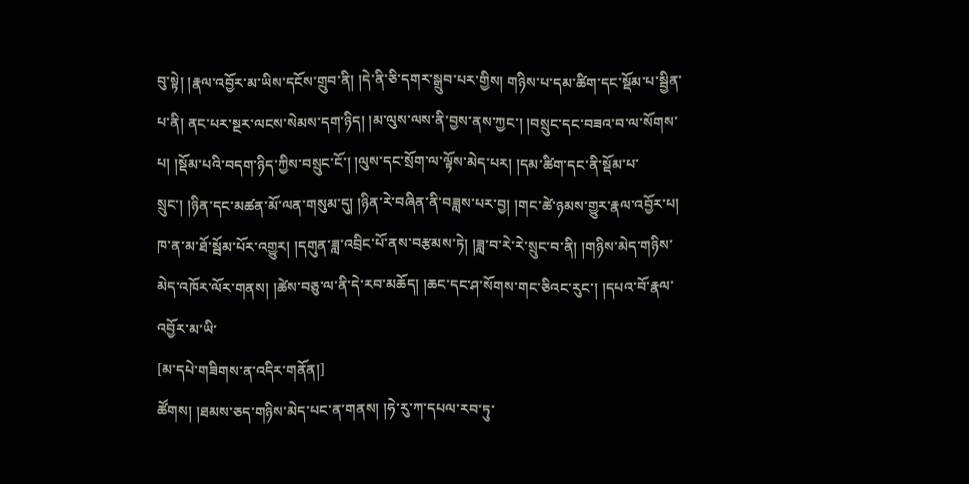བུ་སྟེ། །རྣལ་འབྱོར་མ་ཡིས་དངོས་གྲུབ་ནི། །དེ་ནི་ཅི་དགར་སྒྲུབ་པར་གྱིས། གཉིས་པ་དམ་ཚིག་དང་སྡོམ་པ་སྦྱིན་པ་ནི། ནང་པར་སྔར་ལངས་སེམས་དག་ཉིད། །མ་ལུས་ལས་ནི་བྱས་ནས་ཀྱང་། །བསྲུང་དང་བཟའ་བ་ལ་སོགས་པ། །སྡོམ་པའི་བདག་ཉིད་ཀྱིས་བསྲུང་ངོ་། །ལུས་དང་སྲོག་ལ་ལྟོས་མེད་པར། །དམ་ཚིག་དང་ནི་སྡོམ་པ་སྲུང་། །ཉིན་དང་མཚན་མོ་ལན་གསུམ་དུ། །ཉིན་རེ་བཞིན་ནི་བཟླས་པར་བྱ། །གང་ཚེ་ཉམས་གྱུར་རྣལ་འབྱོར་པ། ཁ་ན་མ་ཐོ་སྦོམ་པོར་འགྱུར། །དགུན་ཟླ་འབྲིང་པོ་ནས་བརྩམས་ཏེ། །ཟླ་བ་རེ་རེ་སྲུང་བ་ནི། །གཉིས་མེད་གཉིས་མེད་འཁོར་ལོར་གནས། །ཚེས་བཅུ་ལ་ནི་དེ་རབ་མཆོད། །ཆང་དང་ཤ་སོགས་གང་ཅིའང་རུང་། །དཔའ་བོ་རྣལ་འབྱོར་མ་ཡི་
[མ་དཔེ་གཟིགས་ན་འདིར་གནོན།]
ཚོགས། །ཐམས་ཅད་གཉིས་མེད་པང་ན་གནས། །ཧེ་རུ་ཀ་དཔལ་རབ་ཏུ་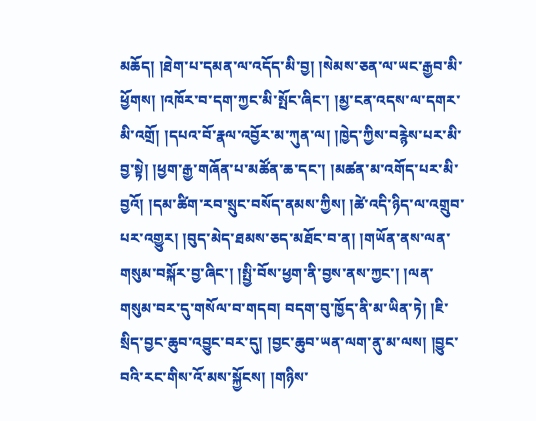མཆོད། །ཐེག་པ་དམན་ལ་འདོད་མི་བྱ། །སེམས་ཅན་ལ་ཡང་རྒྱབ་མི་ཕྱོགས། །འཁོར་བ་དག་ཀྱང་མི་སྤོང་ཞིང་། །མྱ་ངན་འདས་ལ་དགར་མི་འགྲོ། །དཔའ་བོ་རྣལ་འབྱོར་མ་ཀུན་ལ། །ཁྱེད་ཀྱིས་བརྙེས་པར་མི་བྱ་སྟེ། །ཕྱག་རྒྱ་གཞོན་པ་མཚོན་ཆ་དང་། །མཚན་མ་འགོད་པར་མི་བྱའོ། །དམ་ཚིག་རབ་སྲུང་བསོད་ནམས་ཀྱིས། །ཚེ་འདི་ཉིད་ལ་འགྲུབ་པར་འགྱུར། །བུད་མེད་ཐམས་ཅད་མཐོང་བ་ན། །གཡོན་ནས་ལན་གསུམ་བསྐོར་བྱ་ཞིང་། །སྤྱི་བོས་ཕྱག་ནི་བྱས་ནས་ཀྱང་། །ལན་གསུམ་བར་དུ་གསོལ་བ་གདབ། བདག་བུ་ཁྱོད་ནི་མ་ཡིན་ཏེ། །ཇི་སྲིད་བྱང་ཆུབ་འབྱུང་བར་དུ། །བྱང་ཆུབ་ཡན་ལག་ནུ་མ་ལས། །བྱུང་བའི་རང་གིས་འོ་མས་སྐྱོངས། །གཉིས་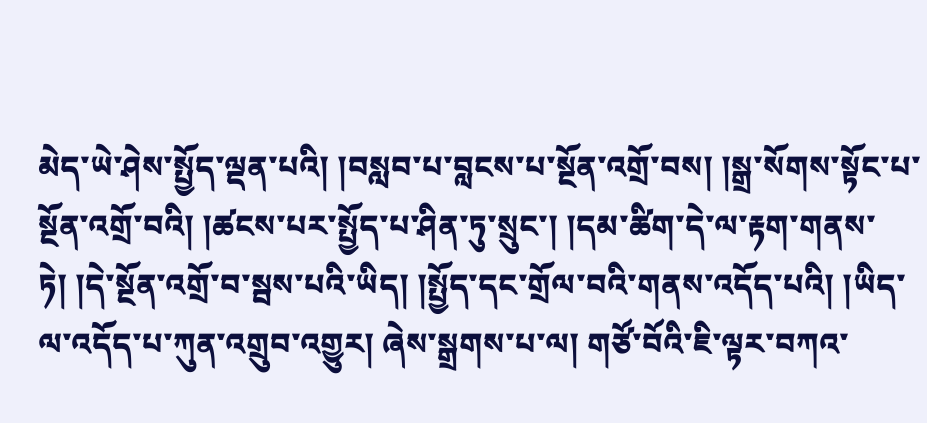མེད་ཡེ་ཤེས་སྤྱོད་ལྡན་པའི། །བསླབ་པ་བླངས་པ་སྔོན་འགྲོ་བས། །སྒྲ་སོགས་སྟོང་པ་སྔོན་འགྲོ་བའི། །ཚངས་པར་སྤྱོད་པ་ཤིན་ཏུ་སྲུང་། །དམ་ཚིག་དེ་ལ་རྟག་གནས་ཏེ། །དེ་སྔོན་འགྲོ་བ་སྦས་པའི་ཡིད། །སྤྱོད་དང་གྲོལ་བའི་གནས་འདོད་པའི། །ཡིད་ལ་འདོད་པ་ཀུན་འགྲུབ་འགྱུར། ཞེས་སྒྲགས་པ་ལ། གཙོ་བོའི་ཇི་ལྟར་བཀའ་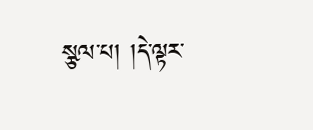སྩལ་པ། །དེ་ལྟར་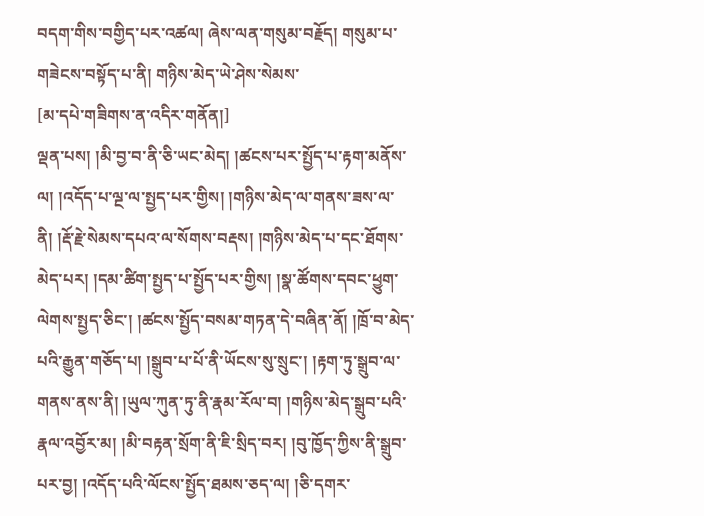བདག་གིས་བགྱིད་པར་འཚལ། ཞེས་ལན་གསུམ་བརྗོད། གསུམ་པ་གཟེངས་བསྟོད་པ་ནི། གཉིས་མེད་ཡེ་ཤེས་སེམས་
[མ་དཔེ་གཟིགས་ན་འདིར་གནོན།]
ལྡན་པས། །མི་བྱ་བ་ནི་ཅི་ཡང་མེད། །ཚངས་པར་སྤྱོད་པ་རྟག་མནོས་ལ། །འདོད་པ་ལྔ་ལ་སྤྱད་པར་གྱིས། །གཉིས་མེད་ལ་གནས་ཟས་ལ་ནི། །རྡོ་རྗེ་སེམས་དཔའ་ལ་སོགས་བརྡས། །གཉིས་མེད་པ་དང་ཐོགས་མེད་པར། །དམ་ཚིག་སྤྱད་པ་སྤྱོད་པར་གྱིས། །སྣ་ཚོགས་དབང་ཕྱུག་ལེགས་སྤྱད་ཅིང་། །ཚངས་སྤྱོད་བསམ་གཏན་དེ་བཞིན་ནོ། །ཁྲོ་བ་མེད་པའི་རྒྱུན་གཅོད་པ། །སྒྲུབ་པ་པོ་ནི་ཡོངས་སུ་སྲུང་། །རྟག་ཏུ་སྒྲུབ་ལ་གནས་ནས་ནི། །ཡུལ་ཀུན་ཏུ་ནི་རྣམ་རོལ་བ། །གཉིས་མེད་སྒྲུབ་པའི་རྣལ་འབྱོར་མ། །མི་བརྟན་སྲོག་ནི་ཇི་སྲིད་བར། །བུ་ཁྱོད་ཀྱིས་ནི་སྒྲུབ་པར་བྱ། །འདོད་པའི་ལོངས་སྤྱོད་ཐམས་ཅད་ལ། །ཅི་དགར་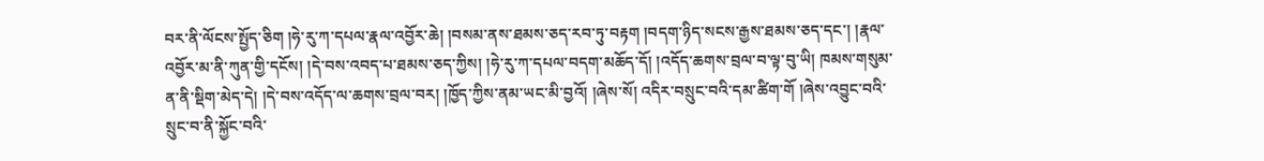བར་ནི་ལོངས་སྤྱོད་ཅིག །ཧེ་རུ་ཀ་དཔལ་རྣལ་འབྱོར་ཆེ། །བསམ་ནས་ཐམས་ཅད་རབ་ཏུ་བརྟག །བདག་ཉིད་སངས་རྒྱས་ཐམས་ཅད་དང་། །རྣལ་འབྱོར་མ་ནི་ཀུན་གྱི་དངོས། །དེ་བས་འབད་པ་ཐམས་ཅད་ཀྱིས། །ཧེ་རུ་ཀ་དཔལ་བདག་མཆོད་དོ། །འདོད་ཆགས་བྲལ་བ་ལྟ་བུ་ཡི། ཁམས་གསུམ་ན་ནི་སྡིག་མེད་དེ། །དེ་བས་འདོད་ལ་ཆགས་བྲལ་བར། །ཁྱོད་ཀྱིས་ནམ་ཡང་མི་བྱའོ། །ཞེས་སོ། འདིར་བསྲུང་བའི་དམ་ཚིག་གོ །ཞེས་འབྱུང་བའི་སྲུང་བ་ནི་སྐྱོང་བའི་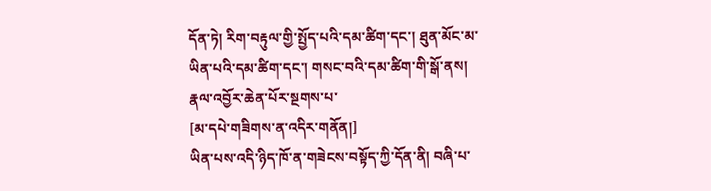དོན་ཏེ། རིག་བརྟུལ་གྱི་སྤྱོད་པའི་དམ་ཚིག་དང་། ཐུན་མོང་མ་ཡིན་པའི་དམ་ཚིག་དང་། གསང་བའི་དམ་ཚིག་གི་སྒོ་ནས། རྣལ་འབྱོར་ཆེན་པོར་སྔགས་པ་
[མ་དཔེ་གཟིགས་ན་འདིར་གནོན།]
ཡིན་པས་འདི་ཉིད་ཁོ་ན་གཟེངས་བསྟོད་ཀྱི་དོན་ནི། བཞི་པ་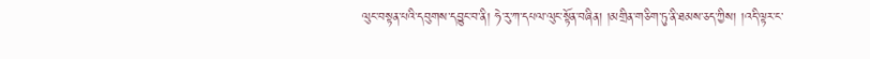ལུང་བསྟན་པའི་དབུགས་དབྱུང་བ་ནི། ཧེ་རུ་ཀ་དཔལ་ལུང་སྟོན་བཞིན། །མགྲིན་གཅིག་ཏུ་ནི་ཐམས་ཅད་ཀྱིས། །འདི་ལྟར་ང་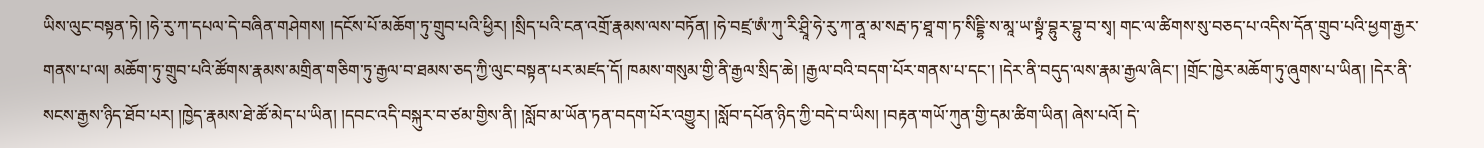ཡིས་ལུང་བསྟན་ཏེ། །ཧེ་རུ་ཀ་དཔལ་དེ་བཞིན་གཤེགས། །དངོས་པོ་མཆོག་ཏུ་གྲུབ་པའི་ཕྱིར། །སྲིད་པའི་ངན་འགྲོ་རྣམས་ལས་བཏོན། །ཧེ་བཛྲ་ཨཾ་ཀུ་རི་ཤྲཱི་ཧེ་རུ་ཀ་ནཱ་མ་སརྦ་ཏ་ཐཱ་ག་ཏ་སིདྡྷི་ས་མཱ་ཡ་སྟྭཾ་བྷུར་བྷུ་བ་སྭ། གང་ལ་ཚིགས་སུ་བཅད་པ་འདིས་དོན་གྲུབ་པའི་ཕྱག་རྒྱར་གནས་པ་ལ། མཆོག་ཏུ་གྲུབ་པའི་ཚོགས་རྣམས་མགྲིན་གཅིག་ཏུ་རྒྱལ་བ་ཐམས་ཅད་ཀྱི་ལུང་བསྟན་པར་མཛད་དོ། ཁམས་གསུམ་གྱི་ནི་རྒྱལ་སྲིད་ཆེ། །རྒྱལ་བའི་བདག་པོར་གནས་པ་དང་། །དེར་ནི་བདུད་ལས་རྣམ་རྒྱལ་ཞིང་། །གྲོང་ཁྱེར་མཆོག་ཏུ་ཞུགས་པ་ཡིན། །དེར་ནི་སངས་རྒྱས་ཉིད་ཐོབ་པར། །ཁྱེད་རྣམས་ཐེ་ཚོ་མེད་པ་ཡིན། །དབང་འདི་བསྐུར་བ་ཙམ་གྱིས་ནི། །སློབ་མ་ཡོན་ཏན་བདག་པོར་འགྱུར། །སློབ་དཔོན་ཉིད་ཀྱི་བདེ་བ་ཡིས། །བརྟན་གཡོ་ཀུན་གྱི་དམ་ཚིག་ཡིན། ཞེས་པའོ། དེ་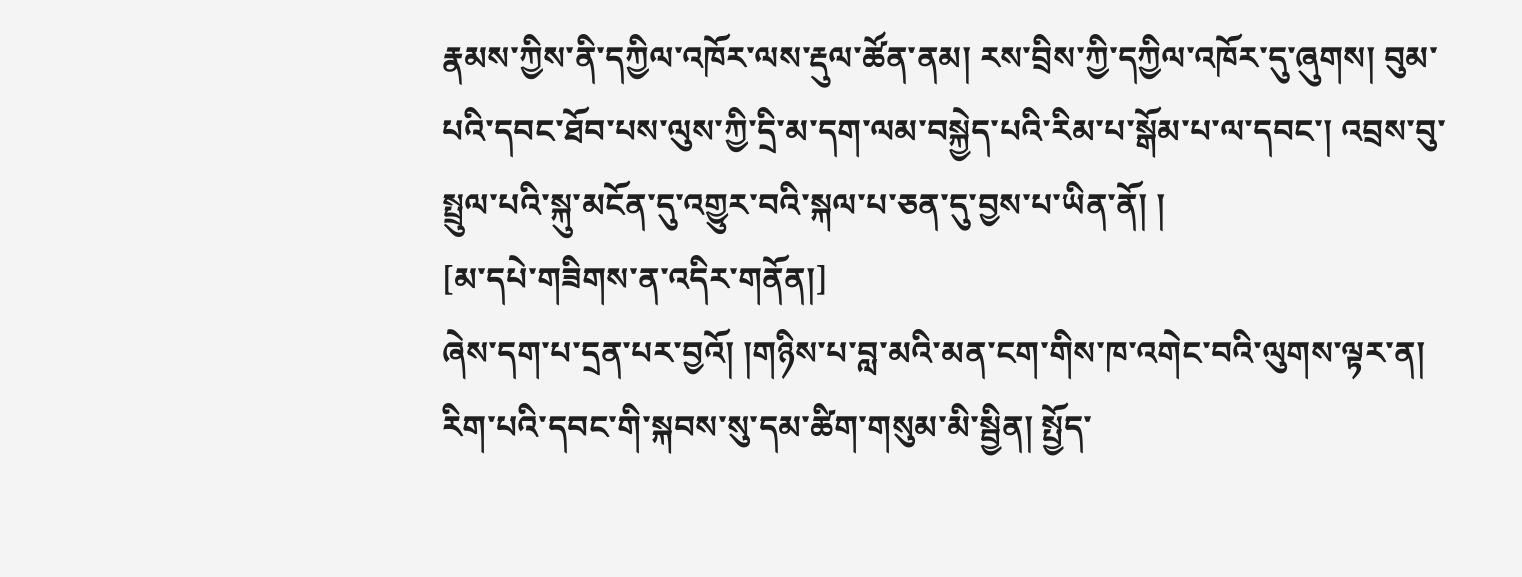རྣམས་ཀྱིས་ནི་དཀྱིལ་འཁོར་ལས་རྡུལ་ཚོན་ནམ། རས་བྲིས་ཀྱི་དཀྱིལ་འཁོར་དུ་ཞུགས། བུམ་པའི་དབང་ཐོབ་པས་ལུས་ཀྱི་དྲི་མ་དག་ལམ་བསྐྱེད་པའི་རིམ་པ་སྒོམ་པ་ལ་དབང་། འབྲས་བུ་སྤྲུལ་པའི་སྐུ་མངོན་དུ་འགྱུར་བའི་སྐལ་པ་ཅན་དུ་བྱས་པ་ཡིན་ནོ། །
[མ་དཔེ་གཟིགས་ན་འདིར་གནོན།]
ཞེས་དག་པ་དྲན་པར་བྱའོ། །གཉིས་པ་བླ་མའི་མན་ངག་གིས་ཁ་འགེང་བའི་ལུགས་ལྟར་ན། རིག་པའི་དབང་གི་སྐབས་སུ་དམ་ཚིག་གསུམ་མི་སྦྱིན། སྤྱོད་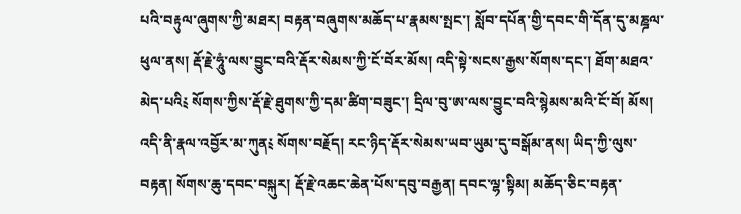པའི་བརྟུལ་ཞུགས་ཀྱི་མཐར། བརྟན་བཞུགས་མཆོད་པ་རྣམས་སྤང་། སློབ་དཔོན་གྱི་དབང་གི་དོན་དུ་མཎྜལ་ཕུལ་ནས། རྡོ་རྗེ་ཧཱུཾ་ལས་བྱུང་བའི་རྡོར་སེམས་ཀྱི་ངོ་བོར་མོས། འདི་སྟེ་སངས་རྒྱས་སོགས་དང་། ཐོག་མཐའ་མེད་པའི༴ སོགས་ཀྱིས་རྡོ་རྗེ་ཐུགས་ཀྱི་དམ་ཚིག་བཟུང་། དྲིལ་བུ་ཨ་ལས་བྱུང་བའི་སྙེམས་མའི་ངོ་བོ། མོས། འདི་ནི་རྣལ་འབྱོར་མ་ཀུན༴ སོགས་བརྗོད། རང་ཉིད་རྡོར་སེམས་ཡབ་ཡུམ་དུ་བསྒོམ་ནས། ཡིད་ཀྱི་ལུས་བརྟན། སོགས་ཆུ་དབང་བསྐུར། རྡོ་རྗེ་འཆང་ཆེན་པོས་དབུ་བརྒྱན། དབང་ལྷ་སྟིམ། མཆོད་ཅིང་བརྟན་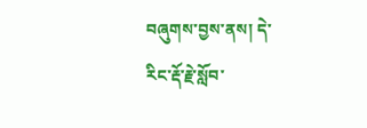བཞུགས་བྱས་ནས། དེ་རིང་རྡོ་རྗེ་སློབ་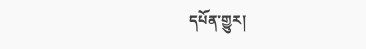དཔོན་གྱུར།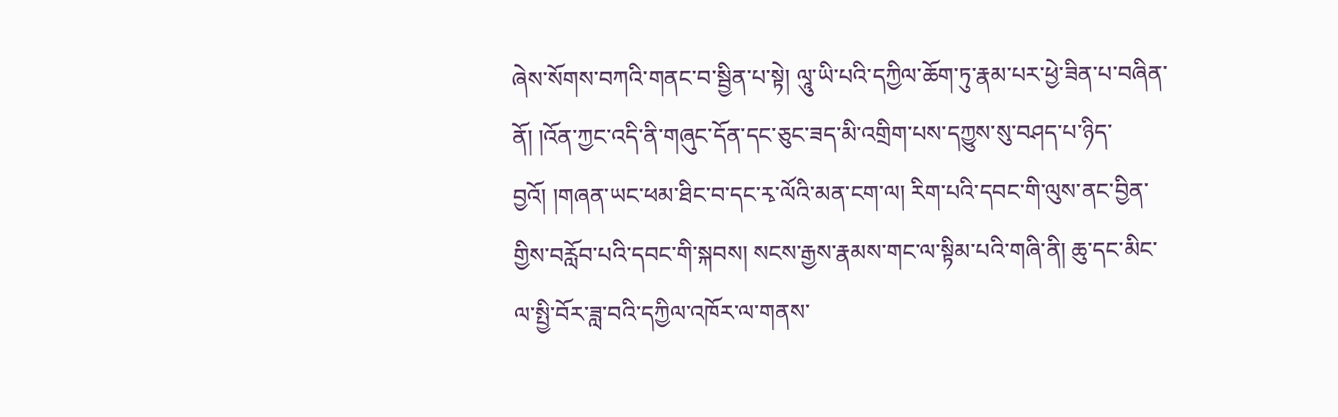ཞེས་སོགས་བཀའི་གནང་བ་སྦྱིན་པ་སྟེ། ལཱུ་ཡི་པའི་དཀྱིལ་ཆོག་ཏུ་རྣམ་པར་ཕྱེ་ཟིན་པ་བཞིན་ནོ། །འོན་ཀྱང་འདི་ནི་གཞུང་དོན་དང་ཅུང་ཟད་མི་འགྲིག་པས་དཀྱུས་སུ་བཤད་པ་ཉིད་བྱའོ། །གཞན་ཡང་ཕམ་ཐིང་བ་དང་རྭ་ལོའི་མན་ངག་ལ། རིག་པའི་དབང་གི་ལུས་ནང་བྱིན་གྱིས་བརློབ་པའི་དབང་གི་སྐབས། སངས་རྒྱས་རྣམས་གང་ལ་སྟིམ་པའི་གཞི་ནི། ཆུ་དང་མིང་ལ་སྤྱི་བོར་ཟླ་བའི་དཀྱིལ་འཁོར་ལ་གནས་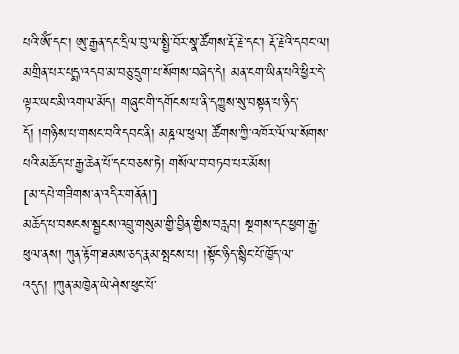པའི་ཨོཾ་དང་། ཨུ་རྒྱན་དང་དྲིལ་བུ་ལ་སྤྱི་བོར་སྣ་ཚོགས་རྡོ་རྗེ་དང་། རྡོ་རྗེའི་དབང་ལ། མགྲིན་པར་པདྨ་འདབ་མ་བཅུ་དྲུག་པ་སོགས་བཞེད་དེ། མན་ངག་ཡིན་པའི་ཕྱིར་དེ་ལྟར་ཡང་མི་འགལ་མོད། གཞུང་གི་དགོངས་པ་ནི་དཀྱུས་སུ་བསྟན་པ་ཉིད་དོ། །གཉིས་པ་གསང་བའི་དབང་ནི། མཎྜལ་ཕུལ། ཚོགས་ཀྱི་འཁོར་ལོ་ལ་སོགས་པའི་མཆོད་པ་རྒྱ་ཆེན་པོ་དང་བཅས་ཏེ། གསོལ་བ་བཏབ་པར་མོས།
[མ་དཔེ་གཟིགས་ན་འདིར་གནོན།]
མཆོད་པ་བསངས་སྦྱངས་འབྲུ་གསུམ་གྱི་བྱིན་གྱིས་བརླབ། སྔགས་དང་ཕྱག་རྒྱ་ཕུལ་ནས། ཀུན་རྟོག་ཐམས་ཅད་རྣམ་སྤངས་པ། །སྟོང་ཉིད་སྙིང་པོ་ཁྱོད་ལ་འདུད། །ཀུན་མཁྱེན་ཡེ་ཤེས་ཕུང་པོ་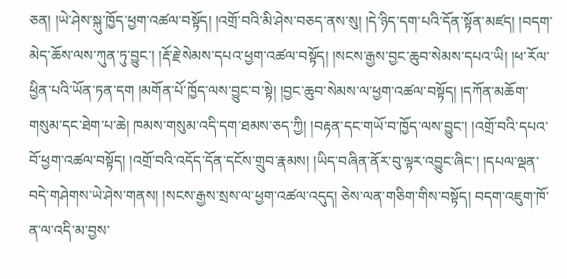ཅན། །ཡེ་ཤེས་སྐུ་ཁྱོད་ཕྱག་འཚལ་བསྟོད། །འགྲོ་བའི་མི་ཤེས་བཅད་ནས་སུ། །དེ་ཉིད་དག་པའི་དོན་སྟོན་མཛད། །བདག་མེད་ཆོས་ལས་ཀུན་ཏུ་བྱུང་། །རྡོ་རྗེ་སེམས་དཔའ་ཕྱག་འཚལ་བསྟོད། །སངས་རྒྱས་བྱང་ཆུབ་སེམས་དཔའ་ཡི། །ཕ་རོལ་ཕྱིན་པའི་ཡོན་ཏན་དག །མགོན་པོ་ཁྱོད་ལས་བྱུང་བ་སྟེ། །བྱང་ཆུབ་སེམས་ལ་ཕྱག་འཚལ་བསྟོད། །དཀོན་མཆོག་གསུམ་དང་ཐེག་པ་ཆེ། ཁམས་གསུམ་འདི་དག་ཐམས་ཅད་ཀྱི། །བརྟན་དང་གཡོ་བ་ཁྱོད་ལས་བྱུང་། །འགྲོ་བའི་དཔའ་བོ་ཕྱག་འཚལ་བསྟོད། །འགྲོ་བའི་འདོད་དོན་དངོས་གྲུབ་རྣམས། །ཡིད་བཞིན་ནོར་བུ་ལྟར་འབྱུང་ཞིང་། །དཔལ་ལྡན་བདེ་གཤེགས་ཡེ་ཤེས་གནས། །སངས་རྒྱས་སྲས་ལ་ཕྱག་འཚལ་འདུད། ཅེས་ལན་གཅིག་གིས་བསྟོད། བདག་འཇུག་ཁོ་ན་ལ་འདི་མ་བྱས་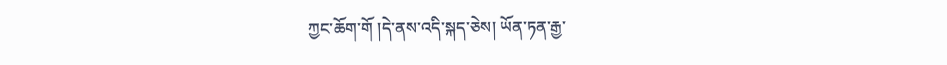ཀྱང་ཆོག་གོ །དེ་ནས་འདི་སྐད་ཅེས། ཡོན་ཏན་རྒྱ་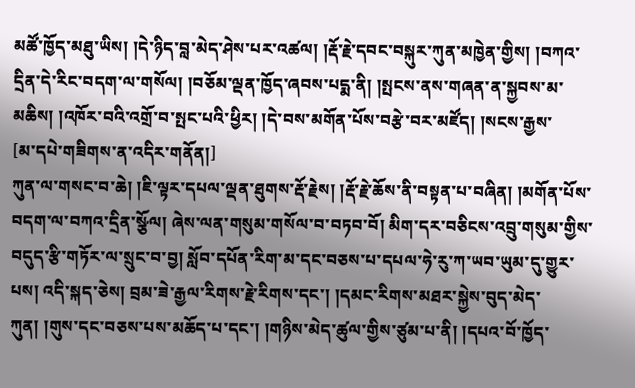མཚོ་ཁྱོད་མཐུ་ཡིས། །དེ་ཉིད་བླ་མེད་ཤེས་པར་འཚལ། །རྡོ་རྗེ་དབང་བསྐུར་ཀུན་མཁྱེན་གྱིས། །བཀའ་དྲིན་དེ་རིང་བདག་ལ་གསོལ། །བཅོམ་ལྡན་ཁྱོད་ཞབས་པདྨ་ནི། །སྤངས་ནས་གཞན་ན་སྐྱབས་མ་མཆིས། །འཁོར་བའི་འགྲོ་བ་སྤང་པའི་ཕྱིར། །དེ་བས་མགོན་པོས་བརྩེ་བར་མཛོད། །སངས་རྒྱས་
[མ་དཔེ་གཟིགས་ན་འདིར་གནོན།]
ཀུན་ལ་གསང་བ་ཆེ། །ཇི་ལྟར་དཔལ་ལྡན་ཐུགས་རྡོ་རྗེས། །རྡོ་རྗེ་ཆོས་ནི་བསྟན་པ་བཞིན། །མགོན་པོས་བདག་ལ་བཀའ་དྲིན་སྩོལ། ཞེས་ལན་གསུམ་གསོལ་བ་བཏབ་བོ། མིག་དར་བཅིངས་འབྲུ་གསུམ་གྱིས་བདུད་རྩི་གཏོར་ལ་སྲུང་བ་བྱ། སློབ་དཔོན་རིག་མ་དང་བཅས་པ་དཔལ་ཧེ་རུ་ཀ་ཡབ་ཡུམ་དུ་གྱུར་པས། འདི་སྐད་ཅེས། བྲམ་ཟེ་རྒྱལ་རིགས་རྗེ་རིགས་དང་། །དམང་རིགས་མཐར་སྐྱེས་བུད་མེད་ཀུན། །གུས་དང་བཅས་པས་མཆོད་པ་དང་། །གཉིས་མེད་ཚུལ་གྱིས་ཙུམ་པ་ནི། །དཔའ་བོ་ཁྱོད་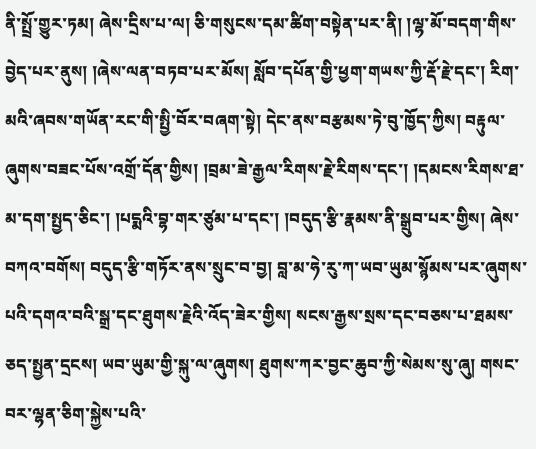ནི་སྤྲོ་གྱུར་ཏམ། ཞེས་དྲིས་པ་ལ། ཅི་གསུངས་དམ་ཚིག་བསྟེན་པར་ནི། །ལྷ་མོ་བདག་གིས་བྱེད་པར་ནུས། །ཞེས་ལན་བཏབ་པར་མོས། སློབ་དཔོན་གྱི་ཕྱག་གཡས་ཀྱི་རྡོ་རྗེ་དང་། རིག་མའི་ཞབས་གཡོན་རང་གི་སྤྱི་བོར་བཞག་སྟེ། དེང་ནས་བརྩམས་ཏེ་བུ་ཁྱོད་ཀྱིས། བརྟུལ་ཞུགས་བཟང་པོས་འགྲོ་དོན་གྱིས། །བྲམ་ཟེ་རྒྱལ་རིགས་རྗེ་རིགས་དང་། །དམངས་རིགས་ཐ་མ་དག་སྤྱད་ཅིང་། །པདྨའི་བྷ་གར་ཙུམ་པ་དང་། །བདུད་རྩི་རྣམས་ནི་སྒྲུབ་པར་གྱིས། ཞེས་བཀའ་བགོས། བདུད་རྩི་གཏོར་ནས་སྲུང་བ་བྱ། བླ་མ་ཧེ་རུ་ཀ་ཡབ་ཡུམ་སྙོམས་པར་ཞུགས་པའི་དགའ་བའི་སྒྲ་དང་ཐུགས་རྗེའི་འོད་ཟེར་གྱིས། སངས་རྒྱས་སྲས་དང་བཅས་པ་ཐམས་ཅད་སྤྱན་དྲངས། ཡབ་ཡུམ་གྱི་སྐུ་ལ་ཞུགས། ཐུགས་ཀར་བྱང་ཆུབ་ཀྱི་སེམས་སུ་ཞུ། གསང་བར་ལྷན་ཅིག་སྐྱེས་པའི་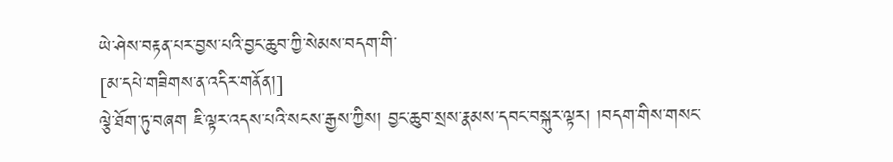ཡེ་ཤེས་བརྟན་པར་བྱས་པའི་བྱང་ཆུབ་ཀྱི་སེམས་བདག་གི་
[མ་དཔེ་གཟིགས་ན་འདིར་གནོན།]
ལྕེ་ཐོག་ཏུ་བཞག ཇི་ལྟར་འདས་པའི་སངས་རྒྱས་ཀྱིས། བྱང་ཆུབ་སྲས་རྣམས་དབང་བསྐུར་ལྟར། །བདག་གིས་གསང་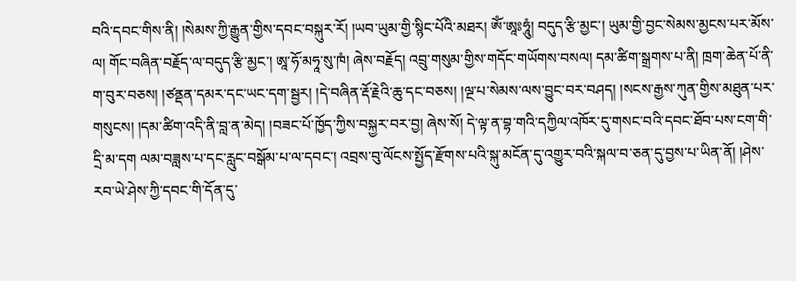བའི་དབང་གིས་ནི། །སེམས་ཀྱི་རྒྱུན་གྱིས་དབང་བསྐུར་རོ། །ཡབ་ཡུམ་གྱི་སྙིང་པོའི་མཐར། ཨོཾ་ཨཱཿཧཱུཾ། བདུད་རྩི་མྱང་། ཡུམ་གྱི་བྱང་སེམས་མྱངས་པར་མོས་ལ། གོང་བཞིན་བརྗོད་ལ་བདུད་རྩི་མྱང་། ཨཱ་ཧོ་མཧཱ་སུ་ཁཾ། ཞེས་བརྗོད། འབྲུ་གསུམ་གྱིས་གདོང་གཡོགས་བསལ། དམ་ཚིག་སྒྲགས་པ་ནི། ཁྲག་ཆེན་པོ་ནི་ག་བུར་བཅས། །ཙནྡན་དམར་དང་ཡང་དག་སྦྱར། །དེ་བཞིན་རྡོ་རྗེའི་ཆུ་དང་བཅས། །ལྔ་པ་སེམས་ལས་བྱུང་བར་བཤད། །སངས་རྒྱས་ཀུན་གྱིས་མཐུན་པར་གསུངས། །དམ་ཚིག་འདི་ནི་བླ་ན་མེད། །བཟང་པོ་ཁྱོད་ཀྱིས་བསྐྱར་བར་བྱ། ཞེས་སོ། དེ་ལྟ་ན་བྷ་གའི་དཀྱིལ་འཁོར་དུ་གསང་བའི་དབང་ཐོབ་པས་ངག་གི་དྲི་མ་དག ལམ་བཟླས་པ་དང་རླུང་བསྒོམ་པ་ལ་དབང་། འབྲས་བུ་ལོངས་སྤྱོད་རྫོགས་པའི་སྐུ་མངོན་དུ་འགྱུར་བའི་སྐལ་བ་ཅན་དུ་བྱས་པ་ཡིན་ནོ། །ཤེས་རབ་ཡེ་ཤེས་ཀྱི་དབང་གི་དོན་དུ་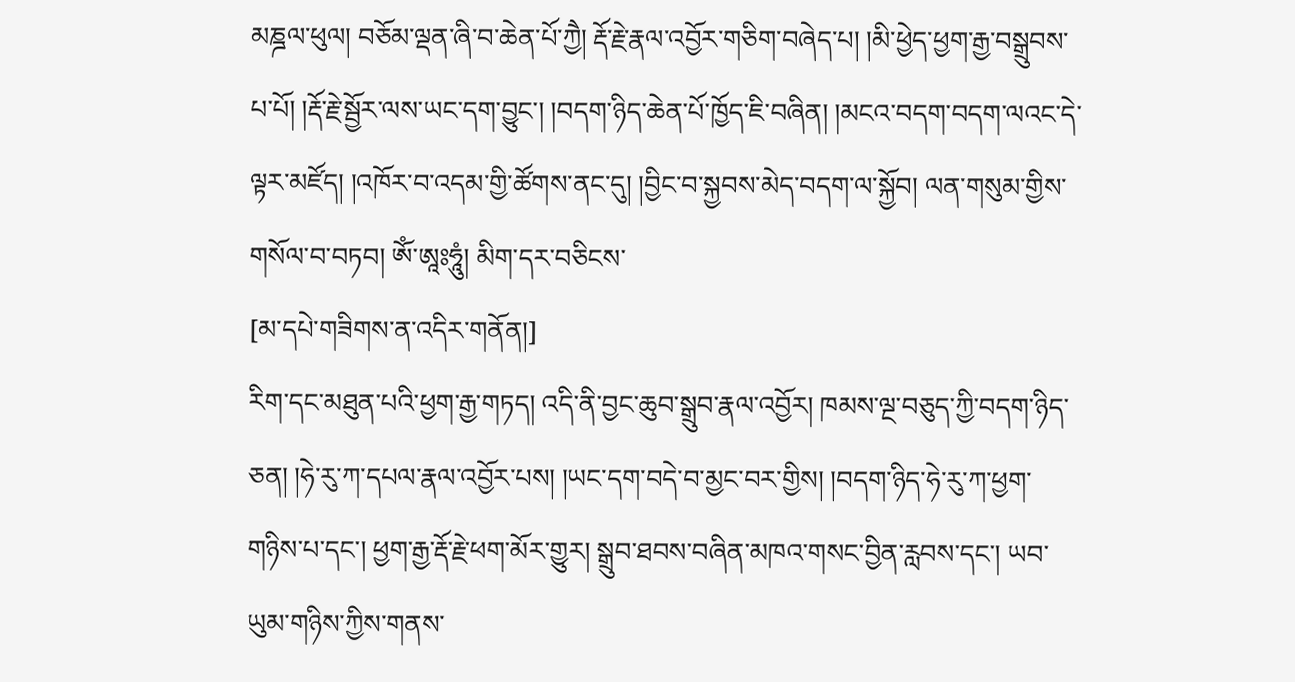མཎྜལ་ཕུལ། བཅོམ་ལྡན་ཞི་བ་ཆེན་པོ་ཀྱཻ། རྡོ་རྗེ་རྣལ་འབྱོར་གཅིག་བཞེད་པ། །མི་ཕྱེད་ཕྱག་རྒྱ་བསྒྲུབས་པ་པོ། །རྡོ་རྗེ་སྦྱོར་ལས་ཡང་དག་བྱུང་། །བདག་ཉིད་ཆེན་པོ་ཁྱོད་ཇི་བཞིན། །མངའ་བདག་བདག་ལའང་དེ་ལྟར་མཛོད། །འཁོར་བ་འདམ་གྱི་ཚོགས་ནང་དུ། །བྱིང་བ་སྐྱབས་མེད་བདག་ལ་སྐྱོབ། ལན་གསུམ་གྱིས་གསོལ་བ་བཏབ། ཨོཾ་ཨཱཿཧཱུཾ། མིག་དར་བཅིངས་
[མ་དཔེ་གཟིགས་ན་འདིར་གནོན།]
རིག་དང་མཐུན་པའི་ཕྱག་རྒྱ་གཏད། འདི་ནི་བྱང་ཆུབ་སྒྲུབ་རྣལ་འབྱོར། ཁམས་ལྔ་བཅུད་ཀྱི་བདག་ཉིད་ཅན། །ཧེ་རུ་ཀ་དཔལ་རྣལ་འབྱོར་པས། །ཡང་དག་བདེ་བ་མྱང་བར་གྱིས། །བདག་ཉིད་ཧེ་རུ་ཀ་ཕྱག་གཉིས་པ་དང་། ཕྱག་རྒྱ་རྡོ་རྗེ་ཕག་མོར་གྱུར། སྒྲུབ་ཐབས་བཞིན་མཁའ་གསང་བྱིན་རླབས་དང་། ཡབ་ཡུམ་གཉིས་ཀྱིས་གནས་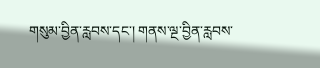གསུམ་བྱིན་རླབས་དང་། གནས་ལྔ་བྱིན་རླབས་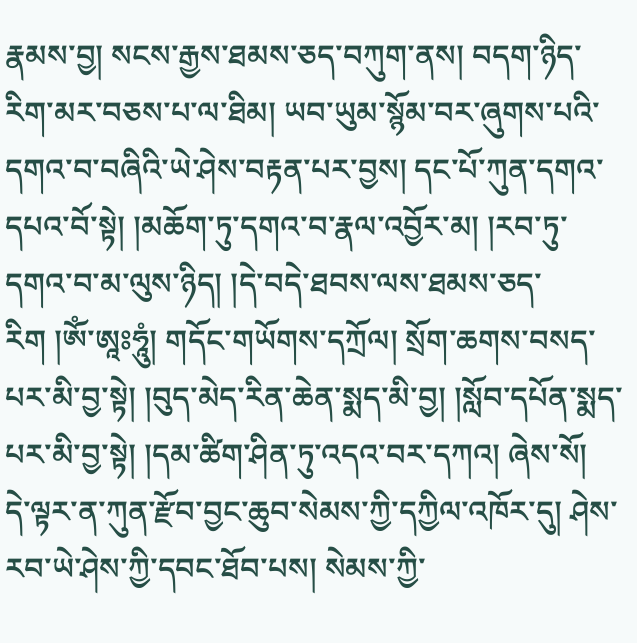རྣམས་བྱ། སངས་རྒྱས་ཐམས་ཅད་བཀུག་ནས། བདག་ཉིད་རིག་མར་བཅས་པ་ལ་ཐིམ། ཡབ་ཡུམ་སྙོམ་བར་ཞུགས་པའི་དགའ་བ་བཞིའི་ཡེ་ཤེས་བརྟན་པར་བྱས། དང་པོ་ཀུན་དགའ་དཔའ་བོ་སྟེ། །མཆོག་ཏུ་དགའ་བ་རྣལ་འབྱོར་མ། །རབ་ཏུ་དགའ་བ་མ་ལུས་ཉིད། །དེ་བདེ་ཐབས་ལས་ཐམས་ཅད་རིག །ཨོཾ་ཨཱཿཧཱུཾ། གདོང་གཡོགས་དཀྲོལ། སྲོག་ཆགས་བསད་པར་མི་བྱ་སྟེ། །བུད་མེད་རིན་ཆེན་སྨད་མི་བྱ། །སློབ་དཔོན་སྨད་པར་མི་བྱ་སྟེ། །དམ་ཚིག་ཤིན་ཏུ་འདའ་བར་དཀའ། ཞེས་སོ། དེ་ལྟར་ན་ཀུན་རྫོབ་བྱང་ཆུབ་སེམས་ཀྱི་དཀྱིལ་འཁོར་དུ། ཤེས་རབ་ཡེ་ཤེས་ཀྱི་དབང་ཐོབ་པས། སེམས་ཀྱི་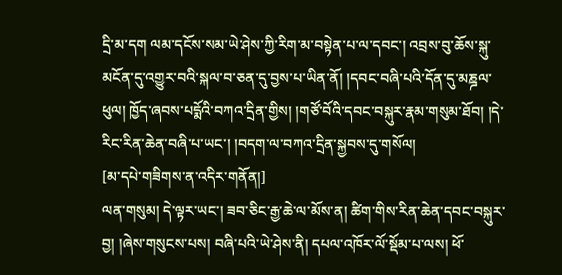དྲི་མ་དག ལམ་དངོས་སམ་ཡེ་ཤེས་ཀྱི་རིག་མ་བསྟེན་པ་ལ་དབང་། འབྲས་བུ་ཆོས་སྐུ་མངོན་དུ་འགྱུར་བའི་སྐལ་བ་ཅན་དུ་བྱས་པ་ཡིན་ནོ། །དབང་བཞི་པའི་དོན་དུ་མཎྜལ་ཕུལ། ཁྱོད་ཞབས་པདྨོའི་བཀའ་དྲིན་གྱིས། །གཙོ་བོའི་དབང་བསྐུར་རྣམ་གསུམ་ཐོབ། །དེ་རིང་རིན་ཆེན་བཞི་པ་ཡང་། །བདག་ལ་བཀའ་དྲིན་སྐྱབས་དུ་གསོལ།
[མ་དཔེ་གཟིགས་ན་འདིར་གནོན།]
ལན་གསུམ། དེ་ལྟར་ཡང་། ཟབ་ཅིང་རྒྱ་ཆེ་ལ་མོས་ན། ཚིག་གིས་རིན་ཆེན་དབང་བསྐུར་བྱ། །ཞེས་གསུངས་པས། བཞི་པའི་ཡེ་ཤེས་ནི། དཔལ་འཁོར་ལོ་སྡོམ་པ་ལས། ཕོ་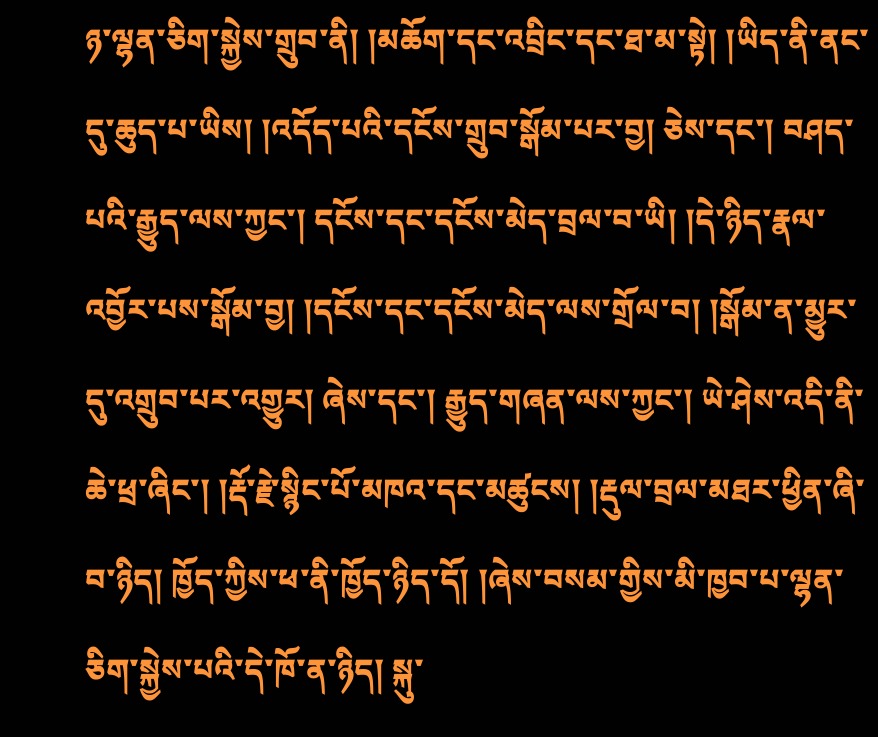ཉ་ལྷན་ཅིག་སྐྱེས་གྲུབ་ནི། །མཆོག་དང་འབྲིང་དང་ཐ་མ་སྟེ། །ཡིད་ནི་ནང་དུ་ཆུད་པ་ཡིས། །འདོད་པའི་དངོས་གྲུབ་སྒོམ་པར་བྱ། ཅེས་དང་། བཤད་པའི་རྒྱུད་ལས་ཀྱང་། དངོས་དང་དངོས་མེད་བྲལ་བ་ཡི། །དེ་ཉིད་རྣལ་འབྱོར་པས་སྒོམ་བྱ། །དངོས་དང་དངོས་མེད་ལས་གྲོལ་བ། །སྒོམ་ན་མྱུར་དུ་འགྲུབ་པར་འགྱུར། ཞེས་དང་། རྒྱུད་གཞན་ལས་ཀྱང་། ཡེ་ཤེས་འདི་ནི་ཆེ་ཕྲ་ཞིང་། །རྡོ་རྗེ་སྙིང་པོ་མཁའ་དང་མཚུངས། །རྡུལ་བྲལ་མཐར་ཕྱིན་ཞི་བ་ཉིད། ཁྱོད་ཀྱིས་ཕ་ནི་ཁྱོད་ཉིད་དོ། །ཞེས་བསམ་གྱིས་མི་ཁྱབ་པ་ལྷན་ཅིག་སྐྱེས་པའི་དེ་ཁོ་ན་ཉིད། སྐུ་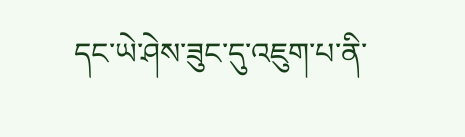དང་ཡེ་ཤེས་ཟུང་དུ་འཇུག་པ་ནི་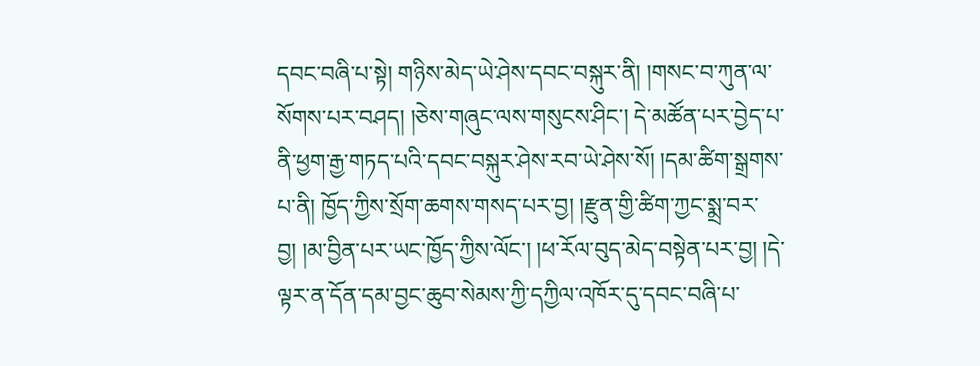དབང་བཞི་པ་སྟེ། གཉིས་མེད་ཡེ་ཤེས་དབང་བསྐུར་ནི། །གསང་བ་ཀུན་ལ་སོགས་པར་བཤད། །ཅེས་གཞུང་ལས་གསུངས་ཤིང་། དེ་མཚོན་པར་བྱེད་པ་ནི་ཕྱག་རྒྱ་གཏད་པའི་དབང་བསྐུར་ཤེས་རབ་ཡེ་ཤེས་སོ། །དམ་ཚིག་སྒྲགས་པ་ནི། ཁྱོད་ཀྱིས་སྲོག་ཆགས་གསད་པར་བྱ། །རྫུན་གྱི་ཚིག་ཀྱང་སྨྲ་བར་བྱ། །མ་བྱིན་པར་ཡང་ཁྱོད་ཀྱིས་ལོང་། །ཕ་རོལ་བུད་མེད་བསྟེན་པར་བྱ། །དེ་ལྟར་ན་དོན་དམ་བྱང་ཆུབ་སེམས་ཀྱི་དཀྱིལ་འཁོར་དུ་དབང་བཞི་པ་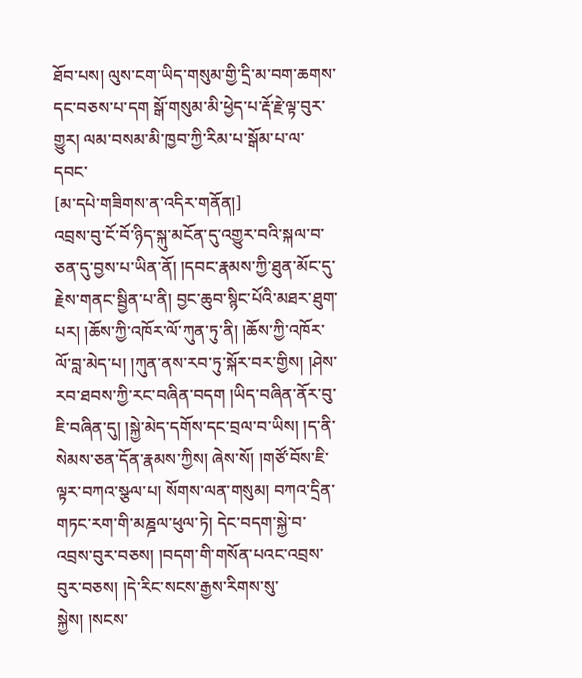ཐོབ་པས། ལུས་ངག་ཡིད་གསུམ་གྱི་དྲི་མ་བག་ཆགས་དང་བཅས་པ་དག སྒོ་གསུམ་མི་ཕྱེད་པ་རྡོ་རྗེ་ལྟ་བུར་གྱུར། ལམ་བསམ་མི་ཁྱབ་ཀྱི་རིམ་པ་སྒོམ་པ་ལ་དབང་
[མ་དཔེ་གཟིགས་ན་འདིར་གནོན།]
འབྲས་བུ་ངོ་བོ་ཉིད་སྐུ་མངོན་དུ་འགྱུར་བའི་སྐལ་བ་ཅན་དུ་བྱས་པ་ཡིན་ནོ། །དབང་རྣམས་ཀྱི་ཐུན་མོང་དུ་རྗེས་གནང་སྦྱིན་པ་ནི། བྱང་ཆུབ་སྙིང་པོའི་མཐར་ཐུག་པར། །ཆོས་ཀྱི་འཁོར་ལོ་ཀུན་ཏུ་ནི། །ཆོས་ཀྱི་འཁོར་ལོ་བླ་མེད་པ། །ཀུན་ནས་རབ་ཏུ་སྐོར་བར་གྱིས། །ཤེས་རབ་ཐབས་ཀྱི་རང་བཞིན་བདག །ཡིད་བཞིན་ནོར་བུ་ཇི་བཞིན་དུ། །སྐྱེ་མེད་དགོས་དང་བྲལ་བ་ཡིས། །ད་ནི་སེམས་ཅན་དོན་རྣམས་ཀྱིས། ཞེས་སོ། །གཙོ་བོས་ཇི་ལྟར་བཀའ་སྩལ་པ། སོགས་ལན་གསུམ། བཀའ་དྲིན་གཏང་རག་གི་མཎྜལ་ཕུལ་ཏེ། དེང་བདག་སྐྱེ་བ་འབྲས་བུར་བཅས། །བདག་གི་གསོན་པའང་འབྲས་བུར་བཅས། །དེ་རིང་སངས་རྒྱས་རིགས་སུ་སྐྱེས། །སངས་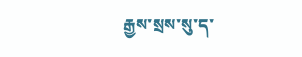རྒྱས་སྲས་སུ་ད་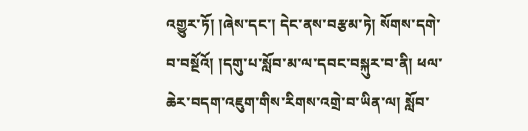འགྱུར་ཏོ། །ཞེས་དང་། དེང་ནས་བརྩམ་ཏེ། སོགས་དགེ་བ་བསྔོའོ། །དགུ་པ་སློབ་མ་ལ་དབང་བསྐུར་བ་ནི། ཕལ་ཆེར་བདག་འཇུག་གིས་རིགས་འགྲེ་བ་ཡིན་ལ། སློབ་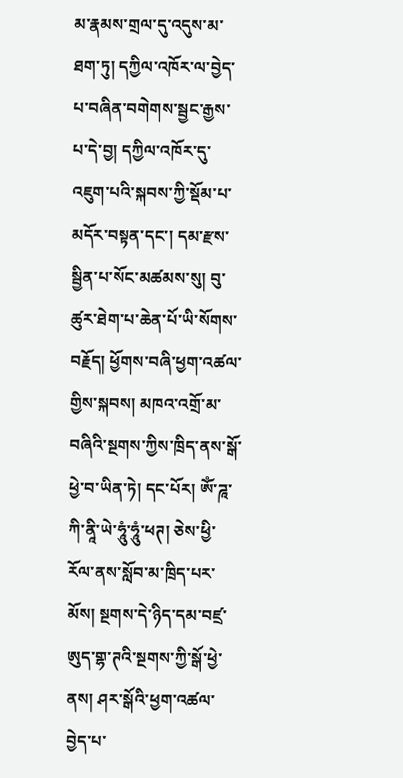མ་རྣམས་གྲལ་དུ་འདུས་མ་ཐག་ཏུ། དཀྱིལ་འཁོར་ལ་བྱེད་པ་བཞིན་བགེགས་སྦྱང་རྒྱས་པ་དེ་བྱ། དཀྱིལ་འཁོར་དུ་འཇུག་པའི་སྐབས་ཀྱི་སྡོམ་པ་མདོར་བསྟན་དང་། དམ་རྫས་སྦྱིན་པ་སོང་མཚམས་སུ། བུ་ཚུར་ཐེག་པ་ཆེན་པོ་ཡི་སོགས་བརྗོད། ཕྱོགས་བཞི་ཕྱག་འཚལ་གྱིས་སྐབས། མཁའ་འགྲོ་མ་བཞིའི་སྔགས་ཀྱིས་ཁྲིད་ནས་སྒོ་ཕྱེ་བ་ཡིན་ཏེ། དང་པོར། ཨོཾ་ཌཱ་ཀི་ནཱི་ཡེ་ཧཱུཾ་ཧཱུཾ་ཕཊ། ཅེས་ཕྱི་རོལ་ནས་སློབ་མ་ཁྲིད་པར་མོས། སྔགས་དེ་ཉིད་དམ་བཛྲ་ཨུད་གྷ་ཊའི་སྔགས་ཀྱི་སྒོ་ཕྱེ་ནས། ཤར་སྒོའི་ཕྱག་འཚལ་བྱེད་པ་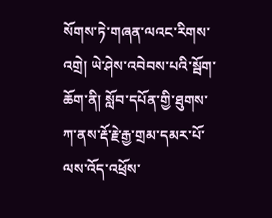སོགས་ཏེ་གཞན་ལའང་རིགས་འགྲེ། ཡེ་ཤེས་འབེབས་པའི་སྦོག་ཆོག་ནི། སློབ་དཔོན་གྱི་ཐུགས་ཀ་ནས་རྡོ་རྗེ་རྒྱ་གྲམ་དམར་པོ་ལས་འོད་འཕྲོས་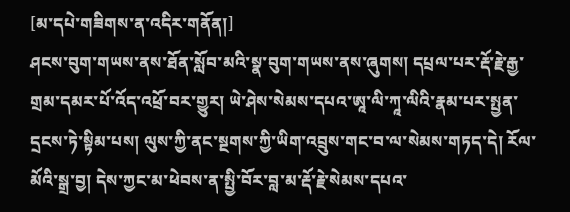[མ་དཔེ་གཟིགས་ན་འདིར་གནོན།]
ཤངས་བུག་གཡས་ནས་ཐོན་སློབ་མའི་སྣ་བུག་གཡས་ནས་ཞུགས། དཔྲལ་པར་རྡོ་རྗེ་རྒྱ་གྲམ་དམར་པོ་འོད་འཕྲོ་བར་གྱུར། ཡེ་ཤེས་སེམས་དཔའ་ཨཱ་ལི་ཀཱ་ལིའི་རྣམ་པར་སྤྱན་དྲངས་ཏེ་སྟིམ་པས། ལུས་ཀྱི་ནང་སྔགས་ཀྱི་ཡིག་འབྲུས་གང་བ་ལ་སེམས་གཏད་དེ། རོལ་མོའི་སྒྲ་བྱ། དེས་ཀྱང་མ་ཕེབས་ན་སྤྱི་བོར་བླ་མ་རྡོ་རྗེ་སེམས་དཔའ་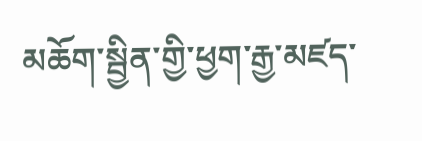མཆོག་སྦྱིན་གྱི་ཕྱག་རྒྱ་མཛད་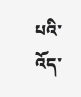པའི་འོད་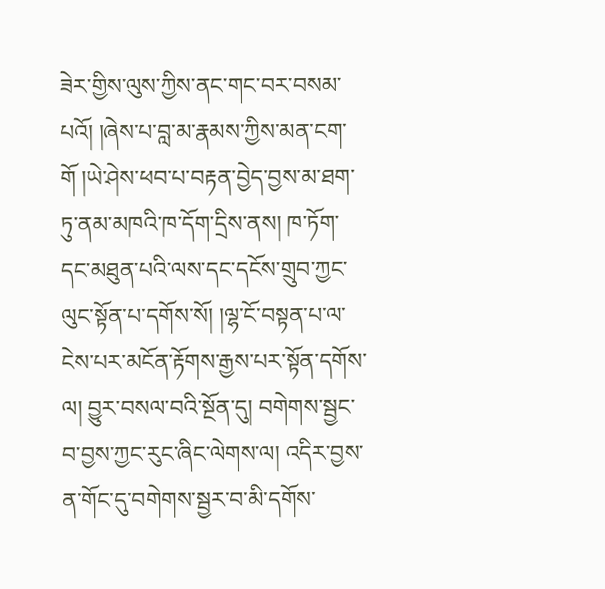ཟེར་གྱིས་ལུས་ཀྱིས་ནང་གང་བར་བསམ་པའོ། །ཞེས་པ་བླ་མ་རྣམས་ཀྱིས་མན་ངག་གོ །ཡེ་ཤེས་ཕབ་པ་བརྟན་བྱེད་བྱས་མ་ཐག་ཏུ་ནམ་མཁའི་ཁ་དོག་དྲིས་ནས། ཁ་ཏོག་དང་མཐུན་པའི་ལས་དང་དངོས་གྲུབ་ཀྱང་ལུང་སྟོན་པ་དགོས་སོ། །ལྷ་ངོ་བསྟན་པ་ལ་ངེས་པར་མངོན་རྟོགས་རྒྱས་པར་སྟོན་དགོས་ལ། བྱུར་བསལ་བའི་སྔོན་དུ། བགེགས་སྦྱང་བ་བྱས་ཀྱང་རུང་ཞིང་ལེགས་ལ། འདིར་བྱས་ན་གོང་དུ་བགེགས་སྦྱར་བ་མི་དགོས་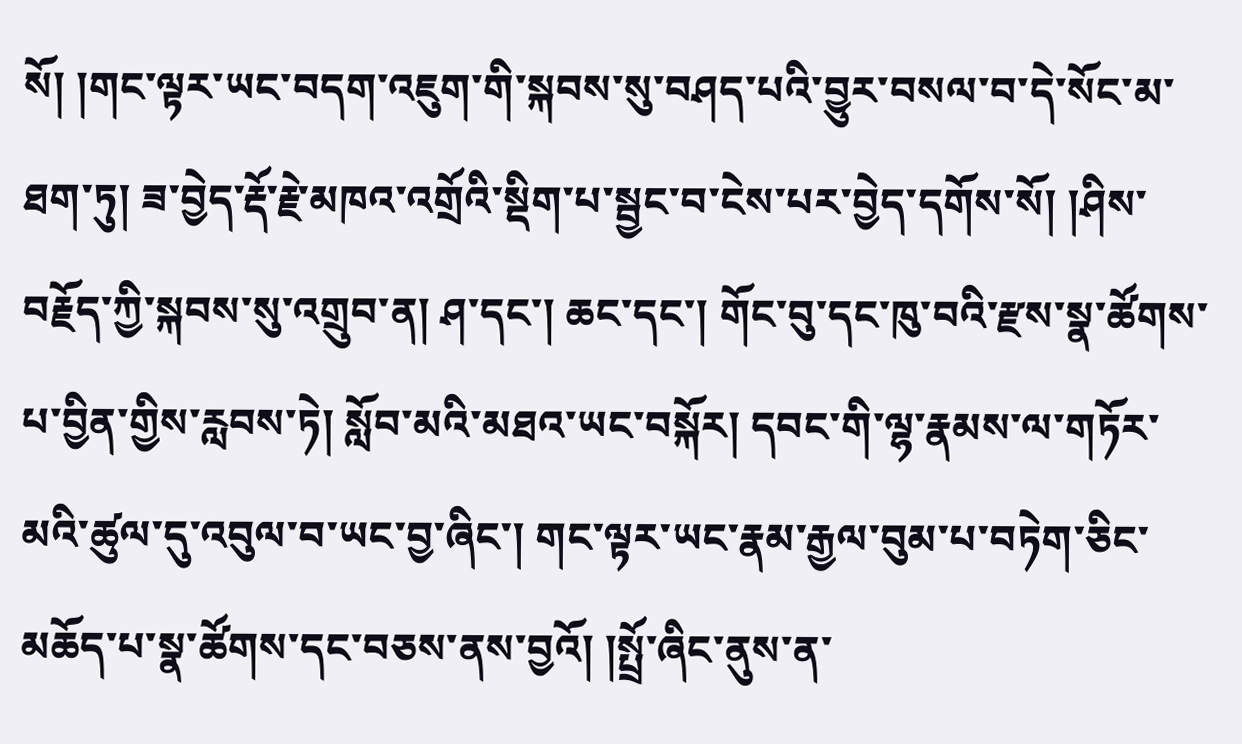སོ། །གང་ལྟར་ཡང་བདག་འཇུག་གི་སྐབས་སུ་བཤད་པའི་བྱུར་བསལ་བ་དེ་སོང་མ་ཐག་ཏུ། ཟ་བྱེད་རྡོ་རྗེ་མཁའ་འགྲོའི་སྡིག་པ་སྦྱང་བ་ངེས་པར་བྱེད་དགོས་སོ། །ཤིས་བརྗོད་ཀྱི་སྐབས་སུ་འགྲུབ་ན། ཤ་དང་། ཆང་དང་། གོང་བུ་དང་ཁུ་བའི་རྫས་སྣ་ཚོགས་པ་བྱིན་གྱིས་རླབས་ཏེ། སློབ་མའི་མཐའ་ཡང་བསྐོར། དབང་གི་ལྷ་རྣམས་ལ་གཏོར་མའི་ཚུལ་དུ་འབུལ་བ་ཡང་བྱ་ཞིང་། གང་ལྟར་ཡང་རྣམ་རྒྱལ་བུམ་པ་བཏེག་ཅིང་མཆོད་པ་སྣ་ཚོགས་དང་བཅས་ནས་བྱའོ། །སྤྲོ་ཞིང་ནུས་ན་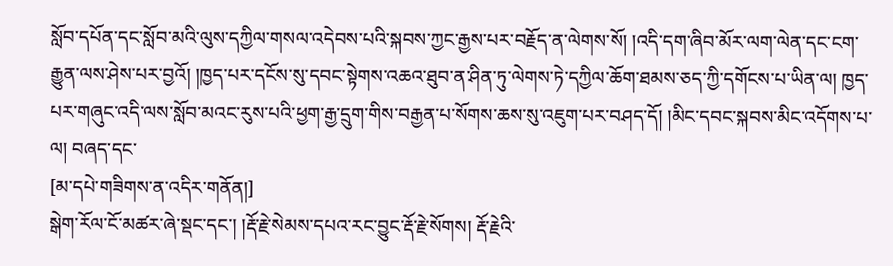སློབ་དཔོན་དང་སློབ་མའི་ལུས་དཀྱིལ་གསལ་འདེབས་པའི་སྐབས་ཀྱང་རྒྱས་པར་བརྗོད་ན་ལེགས་སོ། །འདི་དག་ཞིབ་མོར་ལག་ལེན་དང་ངག་རྒྱུན་ལས་ཤེས་པར་བྱའོ། །ཁྱད་པར་དངོས་སུ་དབང་སྟེགས་འཆའ་ཐུབ་ན་ཤིན་ཏུ་ལེགས་ཏེ་དཀྱིལ་ཆོག་ཐམས་ཅད་ཀྱི་དགོངས་པ་ཡིན་ལ། ཁྱད་པར་གཞུང་འདི་ལས་སློབ་མའང་རུས་པའི་ཕྱག་རྒྱ་དྲུག་གིས་བརྒྱན་པ་སོགས་ཆས་སུ་འཇུག་པར་བཤད་དོ། །མིང་དབང་སྐབས་མིང་འདོགས་པ་ལ། བཞད་དང་
[མ་དཔེ་གཟིགས་ན་འདིར་གནོན།]
སྒེག་རོལ་ངོ་མཚར་ཞེ་སྡང་དང་། །རྡོ་རྗེ་སེམས་དཔའ་རང་བྱུང་རྡོ་རྗེ་སོགས། རྡོ་རྗེའི་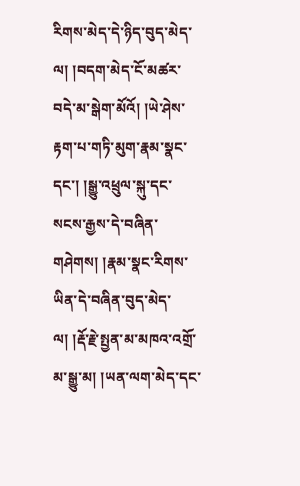རིགས་མེད་དེ་ཉིད་བུད་མེད་ལ། །བདག་མེད་ངོ་མཚར་བདེ་མ་སྒེག་མོའོ། །ཡེ་ཤེས་རྟག་པ་གཏི་མུག་རྣམ་སྣང་དང་། །སྒྱུ་འཕྲུལ་སྐུ་དང་སངས་རྒྱས་དེ་བཞིན་གཤེགས། །རྣམ་སྣང་རིགས་ཡིན་དེ་བཞིན་བུད་མེད་ལ། །རྡོ་རྗེ་སྤྱན་མ་མཁའ་འགྲོ་མ་སྒྱུ་མ། །ཡན་ལག་མེད་དང་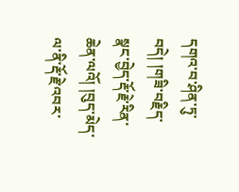དགའ་བ་ཤིན་ཏུ་བདེ། །གཟི་བརྗིད་སྣང་བྱེད་རྡོ་རྗེ་རིན་ཆེན་ལའོ། །བུད་མེད་ལ་ནི་རྡོ་རྗེ་འབར་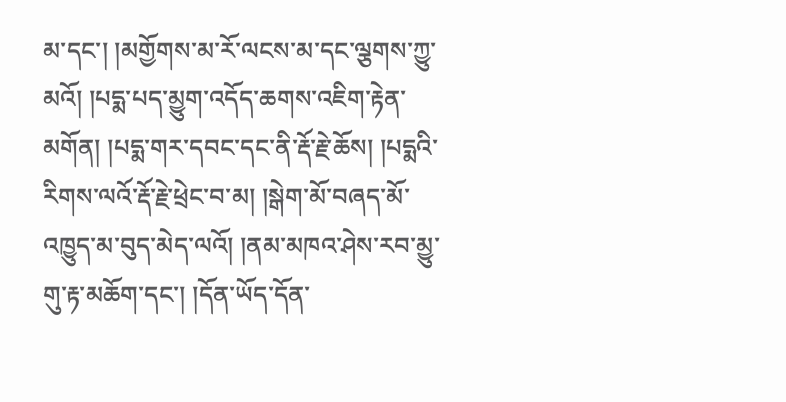མ་དང་། །མགྱོགས་མ་རོ་ལངས་མ་དང་ལྕགས་ཀྱུ་མའོ། །པདྨ་པད་མྱུག་འདོད་ཆགས་འཇིག་རྟེན་མགོན། །པདྨ་གར་དབང་དང་ནི་རྡོ་རྗེ་ཆོས། །པདྨའི་རིགས་ལའོ་རྡོ་རྗེ་ཕྲེང་བ་མ། །སྒེག་མོ་བཞད་མོ་འཁྱུད་མ་བུད་མེད་ལའོ། །ནམ་མཁའ་ཤེས་རབ་མྱུ་གུ་རྟ་མཆོག་དང་། །དོན་ཡོད་དོན་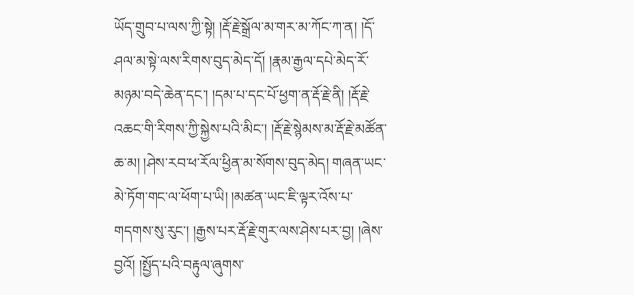ཡོད་གྲུབ་པ་ལས་ཀྱི་སྟེ། །རྡོ་རྗེ་སྒྲོལ་མ་གར་མ་ཀོང་ཀ་ན། །དོ་ཤལ་མ་སྟེ་ལས་རིགས་བུད་མེད་དོ། །རྣམ་རྒྱལ་དཔེ་མེད་རོ་མཉམ་བདེ་ཆེན་དང་། །དམ་པ་དང་པོ་ཕྱག་ན་རྡོ་རྗེ་ནི། །རྡོ་རྗེ་འཆང་གི་རིགས་ཀྱི་སྐྱེས་པའི་མིང་། །རྡོ་རྗེ་སྙེམས་མ་རྡོ་རྗེ་མཚོན་ཆ་མ། །ཤེས་རབ་ཕ་རོལ་ཕྱིན་མ་སོགས་བུད་མེད། གཞན་ཡང་མེ་ཏོག་གང་ལ་ཕོག་པ་ཡི། །མཚན་ཡང་ཇི་ལྟར་འོས་པ་གདགས་སུ་རུང་། །རྒྱས་པར་རྡོ་རྗེ་གུར་ལས་ཤེས་པར་བྱ། །ཞེས་བྱའོ། །སྤྱོད་པའི་བརྟུལ་ཞུགས་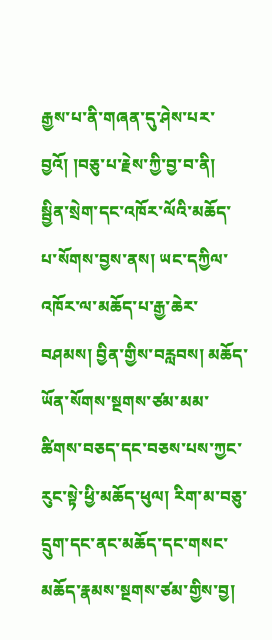རྒྱས་པ་ནི་གཞན་དུ་ཤེས་པར་བྱའོ། །བཅུ་པ་རྗེས་ཀྱི་བྱ་བ་ནི། སྦྱིན་སྲེག་དང་འཁོར་ལོའི་མཆོད་པ་སོགས་བྱས་ནས། ཡང་དཀྱིལ་འཁོར་ལ་མཆོད་པ་རྒྱ་ཆེར་བཤམས། བྱིན་གྱིས་བརླབས། མཆོད་ཡོན་སོགས་སྔགས་ཙམ་མམ་ཚིགས་བཅད་དང་བཅས་པས་ཀྱང་རུང་སྟེ་ཕྱི་མཆོད་ཕུལ། རིག་མ་བཅུ་དྲུག་དང་ནང་མཆོད་དང་གསང་མཆོད་རྣམས་སྔགས་ཙམ་གྱིས་བྱ།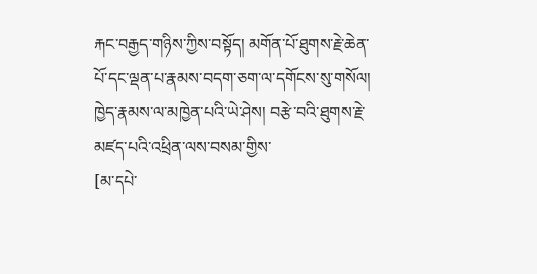རྐང་བརྒྱད་གཉིས་ཀྱིས་བསྟོད། མགོན་པོ་ཐུགས་རྗེ་ཆེན་པོ་དང་ལྡན་པ་རྣམས་བདག་ཅག་ལ་དགོངས་སུ་གསོལ། ཁྱེད་རྣམས་ལ་མཁྱེན་པའི་ཡེ་ཤེས། བརྩེ་བའི་ཐུགས་རྗེ་མཛད་པའི་འཕྲིན་ལས་བསམ་གྱིས་
[མ་དཔེ་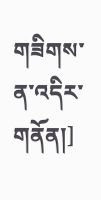གཟིགས་ན་འདིར་གནོན།]